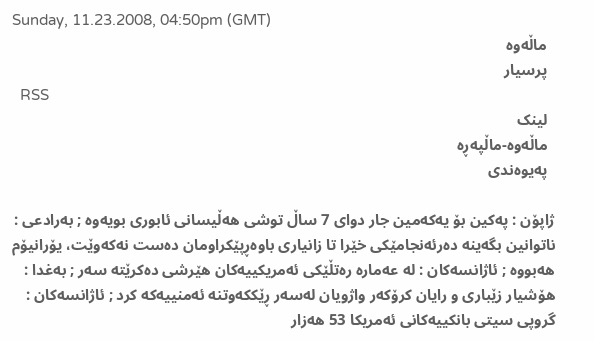Sunday, 11.23.2008, 04:50pm (GMT)
  ماڵه‌وه‌
  پرسیار
  RSS
  لینک
  ماڵه‌وه-ماڵپه‌ڕه‌‌
  په‌یوه‌ندی

ژاپۆن : په‌کین بۆ یه‌که‌مین جار دوای 7 ساڵ توشی هه‌ڵیسانی ئابوری بویه‌وه‌ ; به‌رادعی : ناتوانین بگه‌ینه‌ ده‌رئه‌نجامێکی خێرا تا زانیاری باوه‌ڕپێکراومان ده‌ست نه‌که‌وێت، یۆرانیۆم هه‌بووه‌ ; ئاژانسه‌کان : له‌ عه‌ماره‌ ره‌تڵێکی ئه‌مریکییه‌کان هێرشی ده‌کرێته‌ سه‌ر ; به‌غدا : هۆشیار زێباری و رایان کرۆکه‌ر واژویان له‌سه‌ر ڕێککه‌وتنه‌ ئه‌منییه‌که‌ کرد ; ئاژانسه‌کان : گروپی سیتی بانکییه‌کانی ئه‌مریکا 53 هه‌زار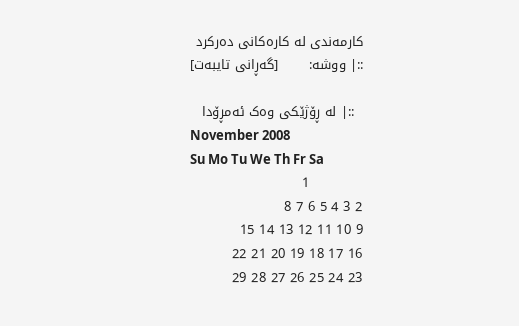کارمه‌ندی له‌ کاره‌کانی ده‌رکرد
::| ووشه‌:       [گه‌ڕانی تایبه‌ت]

  ::| له‌ ڕۆژێکی وه‌ک ئه‌مڕۆدا
November 2008
Su Mo Tu We Th Fr Sa
            1
2 3 4 5 6 7 8
9 10 11 12 13 14 15
16 17 18 19 20 21 22
23 24 25 26 27 28 29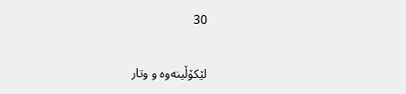30


لێکۆڵینه‌وه‌ و وتار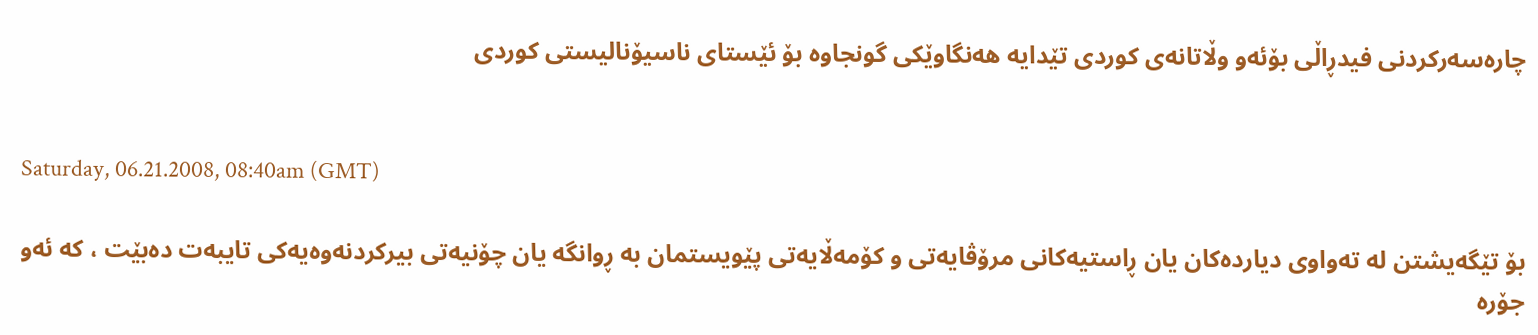چاره‌سه‌رکردنی فیدڕاڵی بۆئه‌و وڵاتانه‌ی کوردی تێدایه‌ هه‌نگاوێکی گونجاوه‌ بۆ ئێستای ناسیۆنالیستی کوردی


Saturday, 06.21.2008, 08:40am (GMT)

بۆ تێگه‌یشتن له‌ ته‌واوى دیارده‌كان یان ڕاستیه‌كانى مرۆڤایه‌تى و كۆمه‌ڵایه‌تى پێویستمان به‌ ڕوانگه‌ یان چۆنیه‌تى بیركردنه‌وه‌یه‌كى تایبه‌ت ده‌بێت ، كه‌ ئه‌و جۆره‌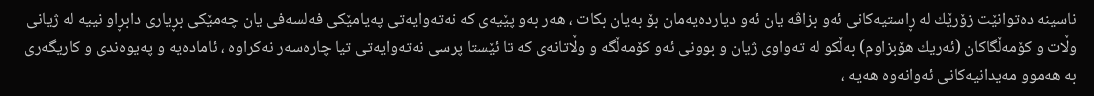ناسینه‌ ده‌توانێت زۆرێك له‌ ڕاستیه‌كانى ئه‌و بزاڤه‌ یان ئه‌و دیارده‌یه‌مان بۆ به‌یان بكات ، هه‌ر به‌و پێیه‌ى كه‌ نه‌ته‌وایه‌تى په‌یامێكى فه‌لسه‌فى یان چه‌مێكى بڕیارى دابڕاو نییه‌ له‌ ژیانى وڵات و كۆمه‌ڵگاكان (ئه‌ریك هۆبزاوم) به‌ڵكو له‌ ته‌واوى ژیان و بوونى ئه‌و كۆمه‌ڵگه‌ و وڵاتانه‌ى كه‌ تا ئێستا پرسى نه‌ته‌وایه‌تى تیا چاره‌سه‌ر نه‌كراوه‌ ، ئاماده‌یه‌ و په‌یوه‌ندى و كاریگه‌رى به‌ هه‌موو مه‌یدانیه‌كانى ئه‌وانه‌وه‌ هه‌یه‌ ،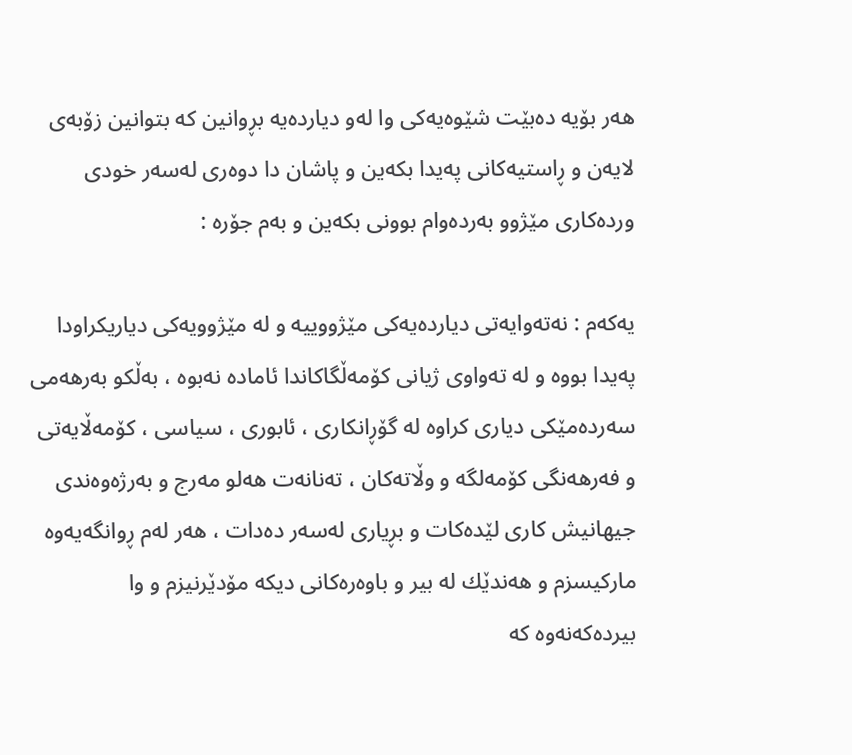هه‌ر بۆیه‌ ده‌بێت شێوه‌یه‌كى وا له‌و دیارده‌یه‌ بڕوانین كه‌ بتوانین زۆبه‌ى لایه‌ن و ڕاستیه‌كانى په‌یدا بكه‌ین و پاشان دا دوه‌رى له‌سه‌ر خودى ورده‌كارى مێژوو به‌رده‌وام بوونى بكه‌ین و به‌م جۆره‌ :

یه‌كه‌م : نه‌ته‌وایه‌تى دیارده‌یه‌كى مێژووییه‌ و له‌ مێژوویه‌كى دیاریكراودا په‌یدا بووه‌ و له‌ ته‌واوى ژیانى كۆمه‌ڵگاكاندا ئاماده‌ نه‌بوه‌ ، به‌ڵكو به‌رهه‌مى سه‌رده‌مێكى دیارى كراوه‌ له‌ گۆڕانكارى ، ئابورى ، سیاسى ، كۆمه‌ڵایه‌تى و فه‌رهه‌نگى كۆمه‌لگه‌ و وڵاته‌كان ، ته‌نانه‌ت هه‌لو مه‌رج و به‌رژه‌وه‌ندى جیهانیش كارى لێده‌كات و بڕیارى له‌سه‌ر ده‌دات ، هه‌ر له‌م ڕوانگه‌یه‌وه‌ ماركیسزم و هه‌ندێك له‌ بیر و باوه‌ره‌كانى دیكه‌ مۆدێرنیزم و وا بیرده‌كه‌نه‌وه‌ كه‌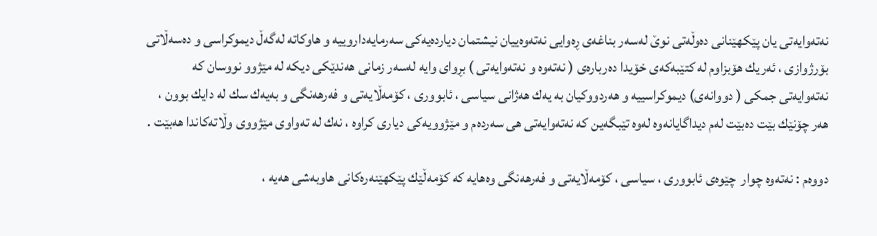نه‌ته‌وایه‌تى یان پێكهێنانى ده‌وڵه‌تى نوێ له‌سه‌ر بناغه‌ى ڕه‌وایی نه‌ته‌وه‌ییان نیشتمان دیارده‌یه‌كى سه‌رمایه‌داروییه‌ و هاوكاته‌ له‌گه‌ڵ دیموكراسى و ده‌سه‌ڵاتى بۆرژوازى ، ئه‌ریك هۆبزاوم له‌ كتێبه‌كه‌ى خۆیدا ده‌رباره‌ى ( نه‌ته‌وه‌ و نه‌ته‌وایه‌تى ) بڕواى وایه‌ له‌سه‌ر زمانى هه‌ندێكى دیكه‌ له‌ مێژوو نووسان كه‌ نه‌ته‌وایه‌تى جمكى ( دووانه‌ى) دیموكراسییه‌ و هه‌ردووكیان به‌ یه‌ك هه‌ژانى سیاسى ، ئابوورى ، كۆمه‌ڵایه‌تى و فه‌رهه‌نگی و به‌یه‌ك سك له‌ دایك بوون ، هه‌ر چۆنێك بێت ده‌بێت له‌م دیداگایانه‌وه‌ له‌وه‌ تێبگه‌ین كه‌ نه‌ته‌وایه‌تى هی سه‌رده‌م و مێژوویه‌كى دیارى كراوه‌ ، نه‌ك له‌ ته‌واوى مێژووى وڵاته‌كاندا هه‌بێت .

دووه‌م : نه‌ته‌وه‌ چوار  چێوه‌ى ئابوورى ، سیاسى ، كۆمه‌ڵایه‌تى و فه‌رهه‌نگى وه‌هایه‌ كه‌ كۆمه‌ڵێك پێكهێنه‌ره‌كانى هاوبه‌شى هه‌یه‌ ،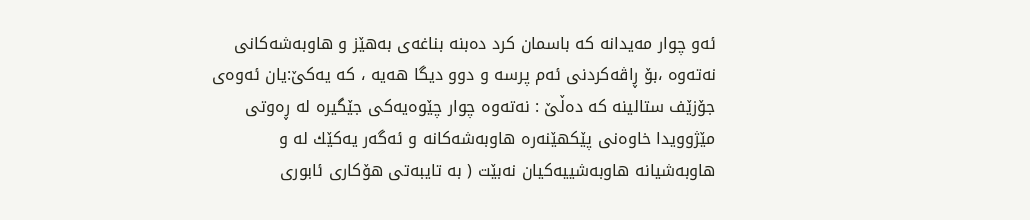ئه‌و چوار مه‌یدانه‌ كه‌ باسمان كرد ده‌بنه‌ بناغه‌ى به‌هێز و هاوبه‌شه‌كانى نه‌ته‌وه‌ ،بۆ ڕاڤه‌كردنى ئه‌م پرسه‌ و دوو دیگا هه‌یه‌ ، كه‌ یه‌كێ:یان ئه‌وه‌ى جۆزێف ستالینه‌ كه‌ ده‌ڵێ : نه‌ته‌وه‌ چوار چێوه‌یه‌كى جێگیره‌ له‌ ڕه‌وتى مێژوویدا خاوه‌نى پێكهێنه‌ره‌ هاوبه‌شه‌كانه‌ و ئه‌گه‌ر یه‌كێك له‌ و هاوبه‌شیانه‌ هاوبه‌شییه‌كیان نه‌بێت ( به‌ تایبه‌تى هۆكارى ئابورى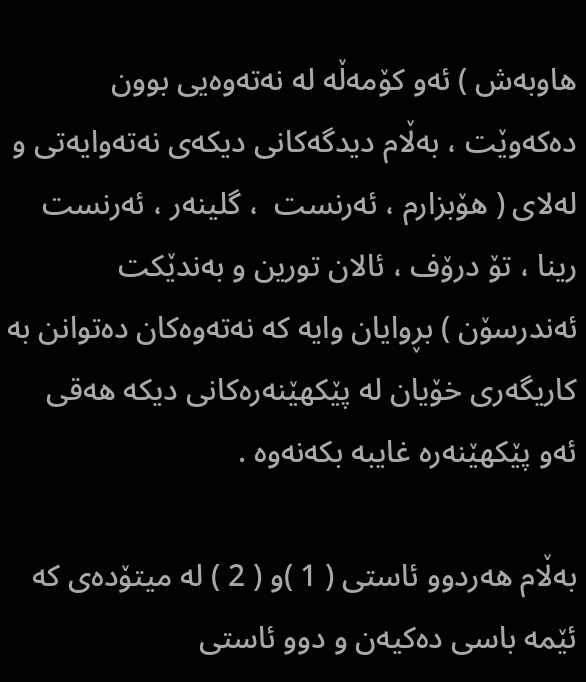هاوبه‌ش ) ئه‌و كۆمه‌ڵه‌ له‌ نه‌ته‌وه‌یی بوون ده‌كه‌وێت ، به‌ڵام دیدگه‌كانى دیكه‌ى نه‌ته‌وایه‌تى و له‌لاى ( هۆبزارم ، ئه‌رنست  ، گلینه‌ر ، ئه‌رنست رینا ، تۆ درۆف ، ئالان تورین و به‌ندێكت ئه‌ندرسۆن ) بڕوایان وایه‌ كه‌ نه‌ته‌وه‌كان ده‌توانن به‌ كاریگه‌رى خۆیان له‌ پێكهێنه‌ره‌كانى دیكه‌ هه‌قى ئه‌و پێكهێنه‌ره‌ غایبه‌ بكه‌نه‌وه‌ .

به‌ڵام هه‌ردوو ئاستى ( 1 )و ( 2 ) له‌ میتۆده‌ى كه‌ ئێمه‌ باسى ده‌كیه‌ن و دوو ئاستى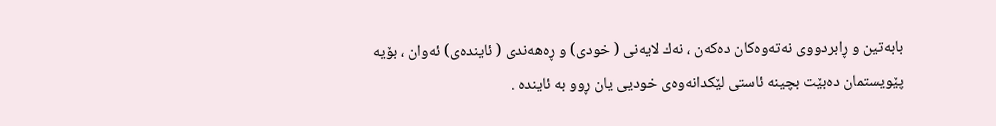بابه‌تین و ڕابردووى نه‌ته‌وه‌كان ده‌كه‌ن ، نه‌ك لایه‌نى ( خودى) و ڕه‌هه‌ندى ( ئاینده‌ی) ئه‌وان ، بۆیه‌ پێویستمان ده‌بێت بچینه‌ ئاستى لێكدانه‌وه‌ى خودیی یان ڕوو به‌ ئاینده‌ .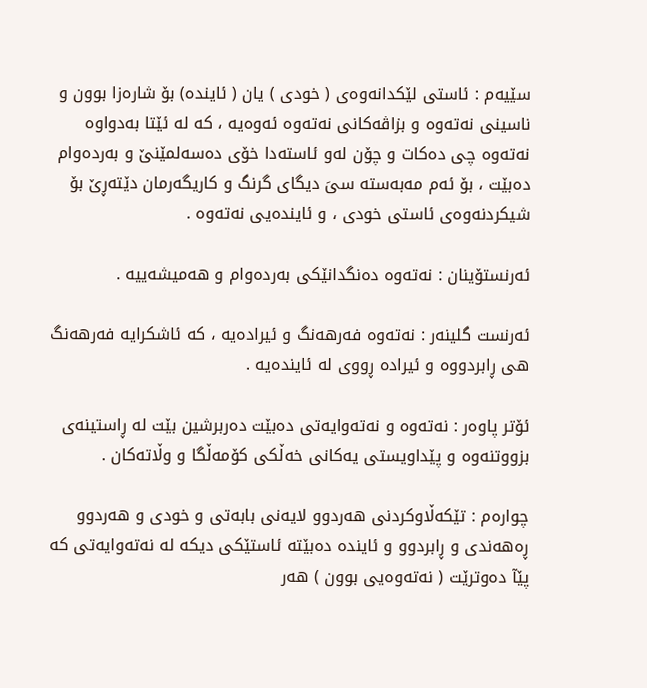سێیه‌م : ئاستى لێكدانه‌وه‌ى ( خودى ) یان ( ئاینده‌) بۆ شاره‌زا بوون و ناسینى نه‌ته‌وه‌ و بزاڤه‌كانى نه‌ته‌وه‌ ئه‌وه‌یه‌ ، كه‌ له‌ ئێتا به‌دواوه‌ نه‌ته‌وه‌ چى ده‌كات و چۆن له‌و ئاسته‌دا خۆى ده‌سه‌لمێنێ و به‌رده‌وام ده‌بێت ، بۆ ئه‌م مه‌به‌سته‌ سىَ دیگاى گرنگ و كاریگه‌رمان دێته‌ڕێ بۆ شیكردنه‌وه‌ى ئاستى خودى ، و ئاینده‌یی نه‌ته‌وه‌ .

ئه‌رنستۆینان : نه‌ته‌وه‌ ده‌نگدانێكى به‌رده‌وام و هه‌میشه‌ییه‌ .

ئه‌رنست گلینه‌ر : نه‌ته‌وه‌ فه‌رهه‌نگ و ئیراده‌یه‌ ، كه‌ ئاشكرایه‌ فه‌رهه‌نگ هی ڕابردووه‌ و ئیراده‌ ڕووى له‌ ئاینده‌یه‌ .

ئۆتر پاوه‌ر : نه‌ته‌وه‌ و نه‌ته‌وایه‌تى ده‌بێت ده‌ربرشین بێت له‌ ڕاستینه‌ى بزووتنه‌وه‌ و پێداویستى یه‌كانى خه‌ڵكى كۆمه‌ڵگا و وڵاته‌كان .

چواره‌م : تێكه‌ڵاوكردنى هه‌ردوو لایه‌نى بابه‌تى و خودى و هه‌ردوو ڕه‌هه‌ندى و ڕابردوو و ئاینده‌ ده‌بێته‌ ئاستێكى دیكه‌ له‌ نه‌ته‌وایه‌تى كه‌ پێآ ده‌وترێت ( نه‌ته‌وه‌یی بوون ) هه‌ر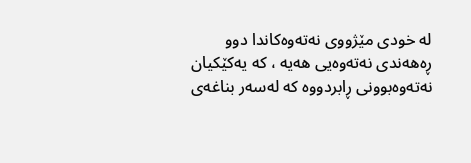له‌ خودى مێژووى نه‌ته‌وه‌كاندا دوو ڕه‌هه‌ندى نه‌ته‌وه‌یی هه‌یه‌ ، كه‌ یه‌كێكیان نه‌ته‌وه‌بوونى ڕابردووه‌ كه‌ له‌سه‌ر بناغه‌ى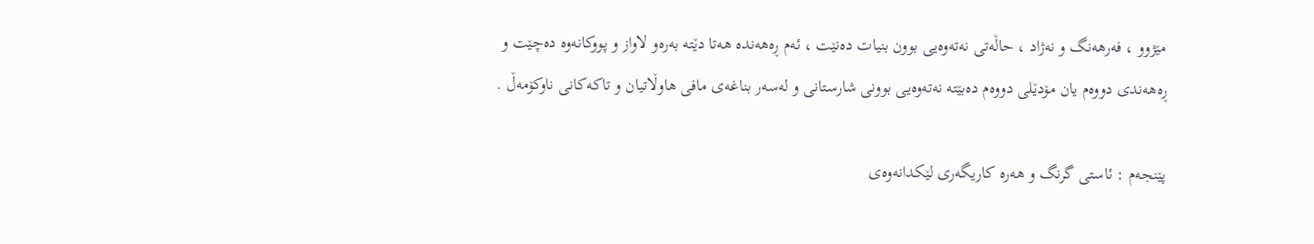مێژوو ، فه‌رهه‌نگ و نه‌ژاد ، حاڵه‌تى نه‌ته‌وه‌یی بوون بنیات ده‌نێت ، ئه‌م ڕه‌هه‌نده‌ هه‌تا دێته‌ به‌ره‌و لاواز و پووكانه‌وه‌ ده‌چێت و ڕه‌هه‌ندى دووه‌م یان مۆدێلى دووه‌م ده‌بێته‌ نه‌ته‌وه‌یی بوونى شارستانى و له‌سه‌ر بناغه‌ى مافى هاوڵاتیان و تاكه‌كانى ناوكۆمه‌ڵ .

پێنجه‌م : ئاستى گرنگ و هه‌ره‌ كاریگه‌رى لێكدانه‌وه‌ى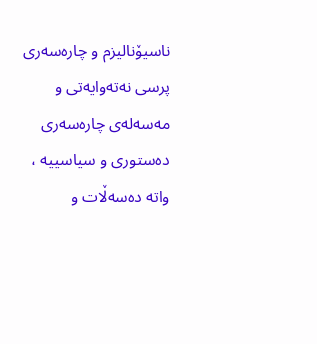ناسیۆنالیزم و چاره‌سه‌رى پرسى نه‌ته‌وایه‌تى و مه‌سه‌له‌ى چاره‌سه‌رى ده‌ستورى و سیاسییه‌ ، واته‌ ده‌سه‌ڵات و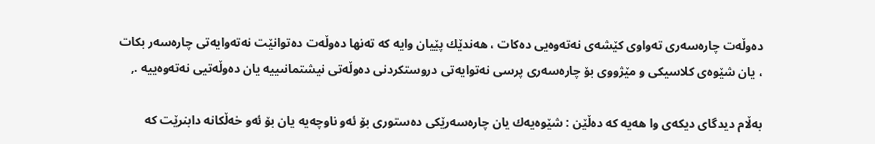ده‌وڵه‌ت چاره‌سه‌رى ته‌واوى كێشه‌ى نه‌ته‌وه‌یی ده‌كات ، هه‌ندێك پێیان وایه‌ كه‌ ته‌نها ده‌وڵه‌ت ده‌توانێت نه‌ته‌وایه‌تى چاره‌سه‌ر بكات ، یان شێوه‌ى كلاسیكى و مێژووى بۆ چاره‌سه‌رى پرسى نه‌توایه‌تى دروستكردنى ده‌وڵه‌تى نیشتمانىییه‌ یان ده‌وڵه‌تیی نه‌ته‌وه‌ییه‌ .,

به‌ڵام دیدگاى دیكه‌ى وا هه‌یه‌ كه‌ ده‌ڵێن : شێوه‌یه‌ك یان چاره‌سه‌رێكى ده‌ستورى بۆ ئه‌و ناوچه‌یه‌ یان بۆ ئه‌و خه‌ڵكانه‌ دابنرێت كه‌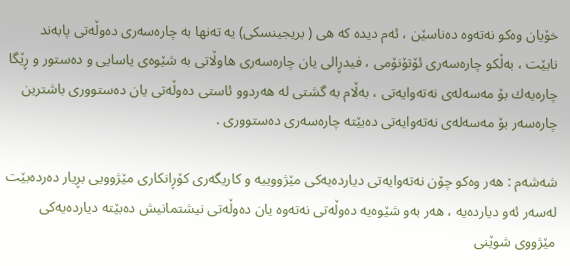خۆیان وه‌كو نه‌ته‌وه‌ ده‌ناسێن ، ئه‌م دیده‌ كه‌ هى ( بریجینسكى) یه‌ ته‌نها به‌ چاره‌سه‌رى ده‌وڵه‌تى پابه‌ند نابێت ، به‌ڵكو چاره‌سه‌رى ئۆتۆنۆمى ، فیدڕالى یان چاره‌سه‌رى هاوڵاتى به‌ شێوه‌ى یاسایی و ده‌ستور و ڕێگا چاره‌یه‌ك بۆ مه‌سه‌له‌ى نه‌ته‌وایه‌تى ، به‌ڵام به‌ گشتى له‌ هه‌ردوو ئاستى ده‌وڵه‌تى یان ده‌ستوورى باشترین چاره‌سه‌ر بۆ مه‌سه‌له‌ى نه‌ته‌وایه‌تى ده‌بێته‌ چاره‌سه‌رى ده‌ستوورى .

شه‌شه‌م : هه‌ر وه‌كو چۆن نه‌ته‌وایه‌تى دیارده‌یه‌كى مێژووییه‌ و كاریگه‌رى كۆڕانكارى مێژوویی بڕیار ده‌رده‌بێت له‌سه‌ر ئه‌و دیارده‌یه‌ ، هه‌ر به‌و شێوه‌یه‌ ده‌وڵه‌تى نه‌ته‌وه‌ یان ده‌وڵه‌تى نیشتمانیش ده‌بێته‌ دیارده‌یه‌كى مێژووى شوێنى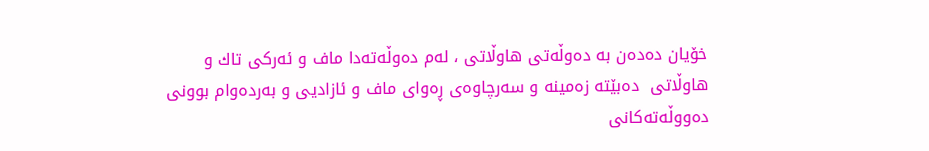خۆیان ده‌ده‌ن به‌ ده‌وڵه‌تى هاوڵاتى ، له‌م ده‌وڵه‌ته‌دا ماف و ئه‌ركى تاك و هاوڵاتى  ده‌بێته‌ زه‌مینه‌ و سه‌رچاوه‌ى ڕه‌واى ماف و ئازادیی و به‌رده‌وام بوونى ده‌ووڵه‌ته‌كانى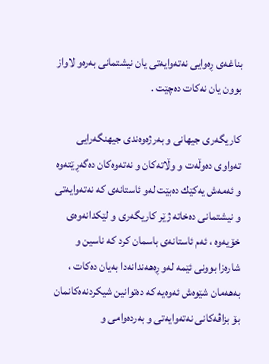بناغه‌ی ڕه‌وایی نه‌ته‌وایه‌تى یان نیشتمانى به‌ره‌و لاواز بوون یان نه‌كات ده‌چێت .

كاریگه‌رى جیهانى و به‌رژه‌وه‌ندى جیهنگه‌رایی ته‌واوی ده‌وڵه‌ت و وڵاته‌كان و نه‌ته‌وه‌كان ده‌گه‌ڕێته‌وه‌ و ئه‌مه‌ش یه‌كێك ده‌بێت له‌و ئاستانه‌ى كه‌ نه‌ته‌وایه‌تى و نیشتمانى ده‌خاته‌ ژێر كاریگه‌رى و لێكدانه‌وه‌ى خۆیه‌وه‌ ، ئه‌م ئاستانه‌ى باسمان كرد كه‌ ناسین و شاره‌زا بوونى ئێمه‌ له‌و ڕه‌هه‌ندانه‌دا به‌یان ده‌كات ، به‌هه‌مان شێوه‌ش ئه‌وه‌یه‌ كه‌ ده‌توانین شیكردنه‌ه‌كانمان بۆ بزاڤه‌كانى نه‌ته‌وایه‌تى و به‌رده‌وامى و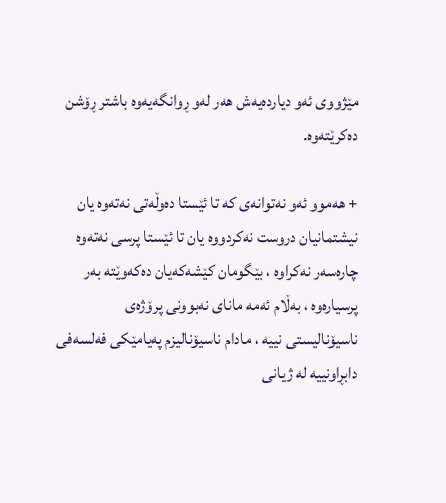مێژووى ئه‌و دیارده‌یه‌ش هه‌ر له‌و ڕوانگه‌یه‌وه‌ باشتر ڕۆشن ده‌كرێته‌وه‌.

+ هه‌موو ئه‌و نه‌توانه‌ى كه‌ تا ئێستا ده‌وڵه‌تى نه‌ته‌وه‌ یان نیشتمانیان دروست نه‌كردووه‌ یان تا ئێستا پرسى نه‌ته‌وه‌ چاره‌سه‌ر نه‌كراوه‌ ، بێگومان كێشه‌كه‌یان ده‌كه‌وێته‌ به‌ر پرسیاره‌وه‌ ، به‌ڵام ئه‌مه‌ ماناى نه‌بوونى پرۆژه‌ى ناسیۆنالیستى نییه‌ ، مادام ناسیۆنالیزم په‌یامێكى فه‌لسه‌فى دابڕاونییه‌ له‌ ژیانى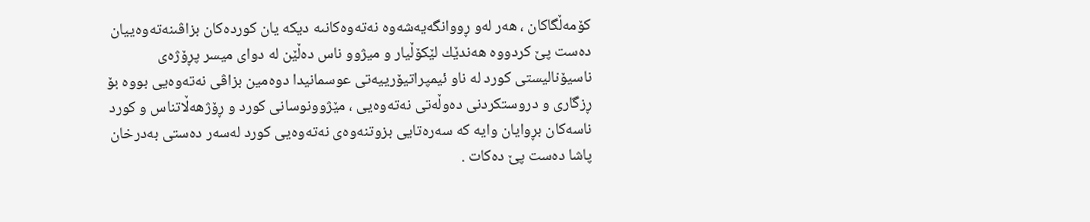كۆمه‌ڵگاكان ، هه‌ر له‌و ڕووانگه‌یه‌شه‌وه‌ نه‌ته‌وه‌كانىه‌ دیكه‌ یان كورده‌كان بزاڤىنه‌ته‌وه‌ییان ده‌ست پێ كردووه‌ هه‌ندێك لێكۆڵیار و میژوو ناس ده‌ڵێن له‌ دواى میسر پڕۆژه‌ى ناسیۆنالیستى كورد له‌ ناو ئیمپراتیۆرییه‌تى عوسمانیدا دوه‌مین بزاڤى نه‌ته‌وه‌یی بووه‌ بۆ ڕزگارى و دروستكردنى ده‌وڵه‌تى نه‌ته‌وه‌یی ، مێژوونوسانى كورد و ڕۆژهه‌ڵاتناس و كورد ناسه‌كان بڕوایان وایه‌ كه‌ سه‌ره‌تایی بزوتنه‌وه‌ى نه‌ته‌وه‌یی كورد له‌سه‌ر ده‌ستى به‌درخان پاشا ده‌ست پێ ده‌كات .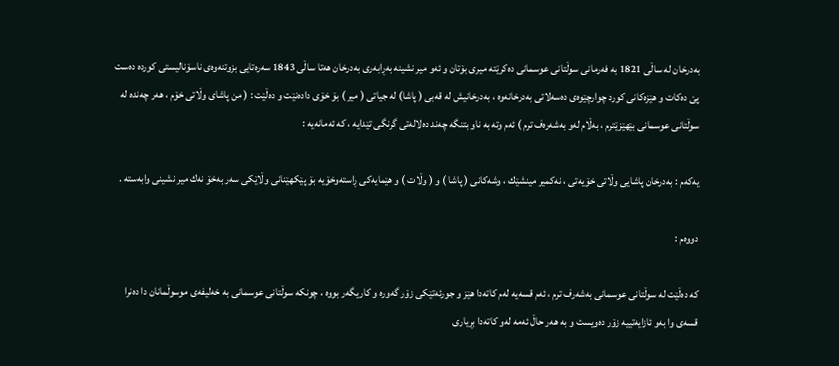به‌درخان له‌ ساڵى 1821 به‌ فه‌رمانى سوڵتانى عوسمانى ده‌كرێته‌ میرى بۆتان و ئه‌و میر نشینه‌ به‌ڕابه‌رى به‌درخان هه‌تا ساڵى 1843 سه‌ره‌تایی بزوتنه‌وه‌ى ناسۆنالیستى كورده‌ ده‌ست پێ ده‌كات و هێزه‌كانى كورد چوارچێوه‌ى ده‌سه‌لاتى به‌درخانه‌وه‌ ، به‌درخانیش له‌ قه‌بى ( پاشا) له‌ جیاتى ( میر ) بۆ خۆى داده‌نێت و ده‌ڵێت : ( من پاشاى وڵاتى خۆم ، هه‌ر چه‌نده‌ له‌ سوڵتانى عوسمانى بێهێزێترم ، به‌ڵام له‌و به‌شه‌ره‌ف ترم ) ئه‌م وته‌ به‌ ناو بتنگه‌ چه‌ند ده‌لاله‌تى گرنگى تێدایه‌ ، كه‌ ئه‌مانه‌یه‌ :

یه‌كه‌م : به‌درخان پاشایی وڵاتى خۆیه‌تى ، نه‌كمیر مینشێك ، وشه‌كانى ( پاشا ) و ( وڵات ) و هێمایه‌كى ڕاسته‌وخۆیه‌ بۆ پێكهێنانى وڵاێكى سه‌ر به‌خۆ نه‌ك میر نشینى وابه‌سته‌ .

دووه‌م :

كه‌ ده‌ڵێت له‌ سوڵتانى عوسمانى به‌شه‌رف ترم ، ئه‌م قسه‌یه‌ له‌م كاته‌دا هێز و جورئه‌تێكى زۆر گه‌وره‌ و كاریگه‌ر بووه‌ ، چونكه‌ سوڵتانى عوسمانى به‌ خه‌لیفه‌ى موسوڵمانان دا ده‌نرا قسه‌ى وا به‌و ئازایه‌تییه‌ زۆر ده‌ویست و به‌ هه‌ر حاڵ ئه‌مه‌ له‌و كاته‌دا بڕیارى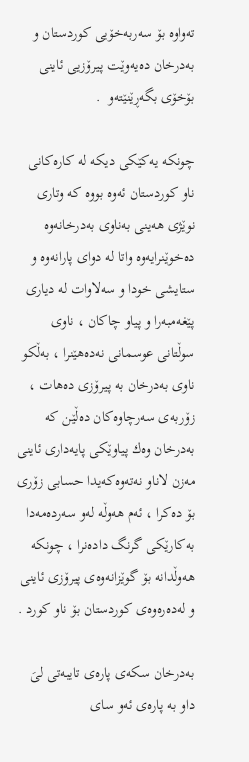ته‌واوه‌ بۆ سه‌ربه‌خۆیی كوردستان و به‌درخان ده‌یه‌وێت پیرۆزیی ئاینى بۆخۆى بگه‌ڕێنێته‌و  .

چونكه‌ یه‌كێكى دیكه‌ له‌ كاره‌كانى ناو كوردستان ئه‌وه‌ بووه‌ كه‌ وتارى نوێژى هه‌ینى به‌ناوى به‌درخانه‌وه‌ ده‌خوێنرایه‌وه‌ واتا له‌ دواى پارانه‌وه‌ و ستایشى خودا و سه‌لاوات له‌ دیارى پێغه‌مبه‌را و پیاو چاكان ، ناوى سوڵتانى عوسمانى نه‌ده‌هێنرا ، به‌ڵكو ناوى به‌درخان به‌ پیرۆزى ده‌هات ، زۆربه‌ى سه‌رچاوه‌كان ده‌ڵێن كه‌ به‌درخان وه‌ك پیاوێكى پایه‌دارى ئاینى مه‌زن لاناو نه‌ته‌وه‌كه‌یدا حسابى زۆرى بۆ ده‌كرا ، ئه‌م هه‌وڵه‌ له‌و سه‌رده‌مه‌دا به‌كارێكى گرنگ داده‌نرا ، چونكه‌ هه‌وڵدانه‌ بۆ گوێزانه‌وه‌ى پیرۆزی ئاینى و له‌ده‌ره‌وه‌ى كوردستان بۆ ناو كورد .

به‌درخان سكه‌ى پاره‌ى تایبه‌تى لىَ داو به‌ پاره‌ى ئه‌و ساى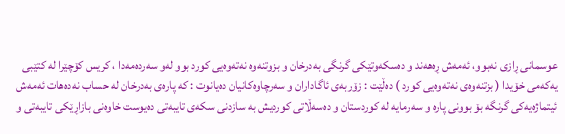عوسمانى ڕازى نه‌بوو، ئه‌مه‌ش ڕه‌هه‌ند و ده‌سكه‌وتێكى گرنگى به‌درخان و بزوتنه‌وه‌ نه‌ته‌وه‌یی كورد بوو له‌و سه‌رده‌مه‌دا ، كریس كۆچێرا له‌ كتێبى یه‌كه‌مى خۆیدا ( بزتنه‌وه‌ى نه‌ته‌وه‌یی كورد ) ده‌ڵێت : زۆربه‌ى ئاگاداران و سه‌رچاوه‌كانیان ده‌یانوت : كه‌ پاره‌ى به‌درخان له‌ حساب نه‌ده‌هات ئه‌مه‌ش ئیتماژه‌یه‌كى گرنگه‌ بۆ بوونى پاره‌ و سه‌رمایه‌ له‌ كوردستان و ده‌سه‌ڵاتى كوردیش به‌ سازدنى سكه‌ى تایبه‌تى ده‌یوست خاوه‌نى بازاڕێكى تایبه‌تى و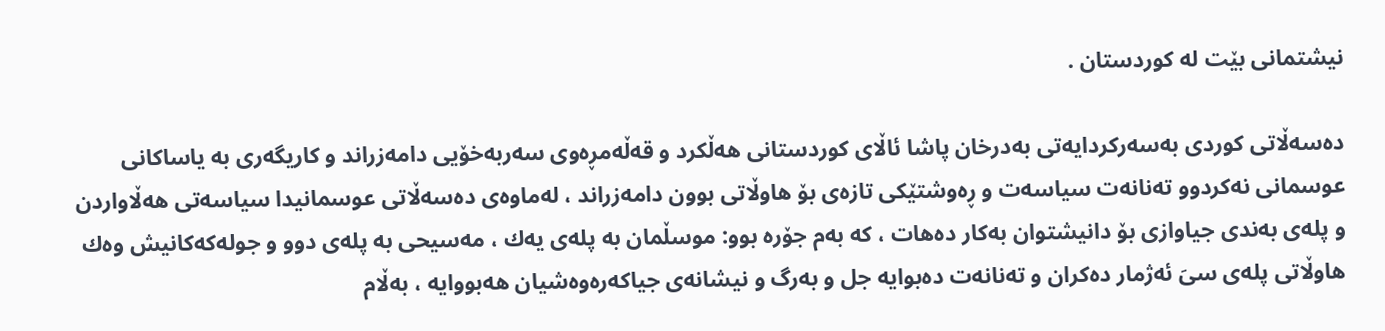نیشتمانى بێت له‌ كوردستان .

ده‌سه‌ڵاتى كوردى به‌سه‌ركردایه‌تى به‌درخان پاشا ئاڵاى كوردستانى هه‌ڵكرد و قه‌ڵه‌مڕه‌وى سه‌ربه‌خۆیی دامه‌زراند و كاریگه‌رى به‌ یاساكانى عوسمانى نه‌كردوو ته‌نانه‌ت سیاسه‌ت و ڕه‌وشتێكى تازه‌ى بۆ هاوڵاتى بوون دامه‌زراند ، له‌ماوه‌ى ده‌سه‌ڵاتى عوسمانیدا سیاسه‌تى هه‌ڵاواردن و پله‌ى به‌ندى جیاوازى بۆ دانیشتوان به‌كار ده‌هات ، كه‌ به‌م جۆره‌ بوو: موسڵمان به‌ پله‌ى یه‌ك ، مه‌سیحى به‌ پله‌ى دوو و جوله‌كه‌كانیش وه‌ك هاوڵاتى پله‌ى سىَ ئه‌ژمار ده‌كران و ته‌نانه‌ت ده‌بوایه‌ جل و به‌رگ و نیشانه‌ى جیاكه‌ره‌وه‌شیان هه‌بووایه‌ ، به‌ڵام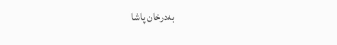به‌درخان پاشا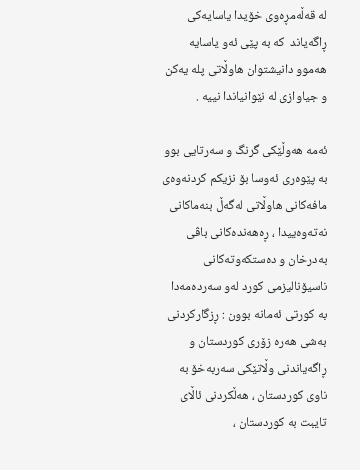له‌ قه‌ڵه‌مڕه‌وى خۆیدا یاسایه‌كى ڕاگه‌یاند  كه‌ به‌ پێى ئه‌و یاسایه‌ هه‌موو دانیشتوان هاوڵاتى پله‌ یه‌كن و جیاوازى له‌ نێوانیاندا نییه‌ .

ئه‌مه‌ هه‌وڵێكى گرنگ و سه‌رتایی بوو به‌ پێوه‌رى ئه‌وسا بۆ نزیكم كردنه‌وه‌ى مافه‌كانى هاوڵاتى له‌گه‌ڵ بنه‌ماكانى نه‌ته‌وه‌ییدا ، ڕه‌هه‌نده‌كانى باڤى به‌درخان و ده‌ستكه‌وته‌كانى ناسیۆنالیزمى كورد له‌و سه‌رده‌مه‌دا به‌ كورتى ئه‌مانه‌ بوون : ڕزگاركردنى به‌شى هه‌ره‌ زۆرى كوردستان و ڕاگه‌یاندنى وڵاتێكى سه‌ربه‌خۆ به‌ ناوى كوردستان ، هه‌ڵكردنى ئاڵاى تایبت به‌ كوردستان ،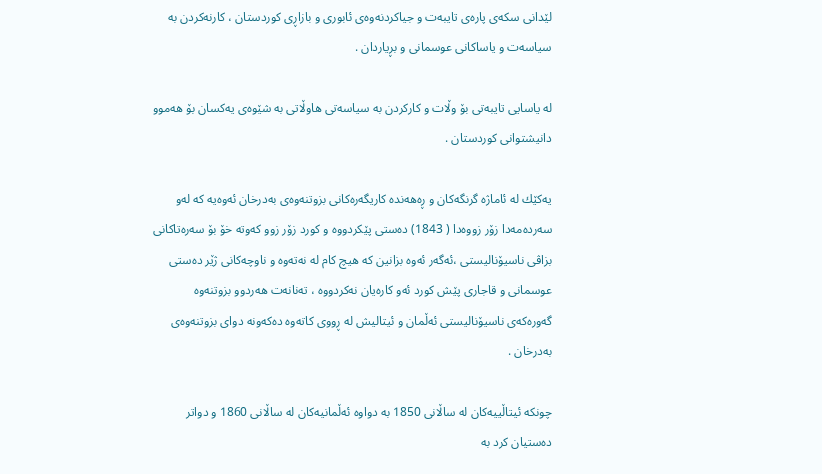لێدانى سكه‌ى پاره‌ى تایبه‌ت و جیاكردنه‌وه‌ى ئابورى و بازاڕى كوردستان ، كارنه‌كردن به‌ سیاسه‌ت و یاساكانى عوسمانى و بڕیاردان .

له‌ یاسایی تایبه‌تى بۆ وڵات و كاركردن به‌ سیاسه‌تى هاوڵاتى به‌ شێوه‌ى یه‌كسان بۆ هه‌موو دانیشتوانى كوردستان .

یه‌كێك له‌ ئاماژه‌ گرنگه‌كان و ڕه‌هه‌نده‌ كاریگه‌ره‌كانى بزوتنه‌وه‌ى به‌درخان ئه‌وه‌یه‌ كه‌ له‌و سه‌رده‌مه‌دا زۆر زووه‌دا ( 1843) ده‌ستى پێكردووه‌ و كورد زۆر زوو كه‌وته‌ خۆ بۆ سه‌ره‌تاكانى بزاڤى ناسیۆنالیستى ،ئه‌گه‌ر ئه‌وه‌ بزانین كه‌ هیچ كام له‌ نه‌ته‌وه‌ و ناوچه‌كانى ژێر ده‌ستى عوسمانى و قاجاری پێش كورد ئه‌و كاره‌یان نه‌كردووه‌ ، ته‌نانه‌ت هه‌ردوو بزوتنه‌وه‌ گه‌وره‌كه‌ى ناسیۆنالیستى ئه‌ڵمان و ئیتالیش له‌ ڕووى كاته‌وه‌ ده‌كه‌ونه‌ دواى بزوتنه‌وه‌ى به‌درخان .

چونكه‌ ئیتاڵییه‌كان له‌ ساڵانى 1850 به‌ دواوه‌ ئه‌ڵمانیه‌كان له‌ ساڵانى 1860 و دواتر ده‌ستیان كرد به‌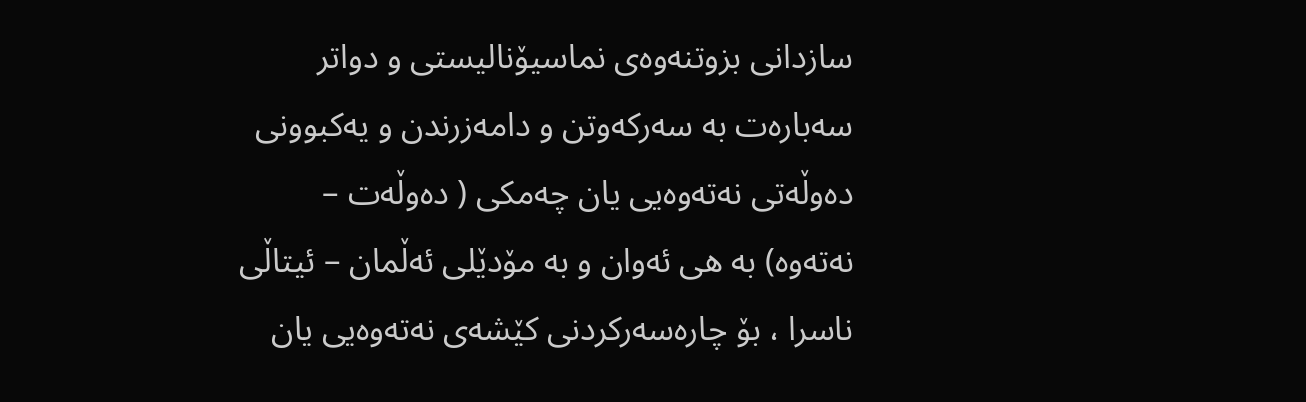سازدانى بزوتنه‌وه‌ى نماسیۆنالیستى و دواتر سه‌باره‌ت به‌ سه‌ركه‌وتن و دامه‌زرندن و یه‌كبوونى ده‌وڵه‌تى نه‌ته‌وه‌یی یان چه‌مكى ( ده‌وڵه‌ت – نه‌ته‌وه‌) به‌ هى ئه‌وان و به‌ مۆدێلى ئه‌ڵمان – ئیتاڵی ناسرا ، بۆ چاره‌سه‌ركردنى كێشه‌ى نه‌ته‌وه‌یی یان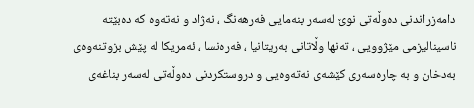دامه‌زراندنى ده‌وڵه‌تى نوێ له‌سه‌ر بنه‌مایی فه‌رهه‌نگ ، نه‌ژاد و نه‌ته‌وه‌ كه‌ ده‌بێته‌ ناسینالیزمى مێژوویی ، ته‌نها وڵاتانى به‌ریتانیا ، فه‌ره‌نسا ، ئه‌مریكا له‌ پێش بزوتنه‌وه‌ى به‌دخان و به‌ چاره‌سه‌رى كێشه‌ى نه‌ته‌وه‌یی و دروستكردنى ده‌وڵه‌تى له‌سه‌ر بناغه‌ى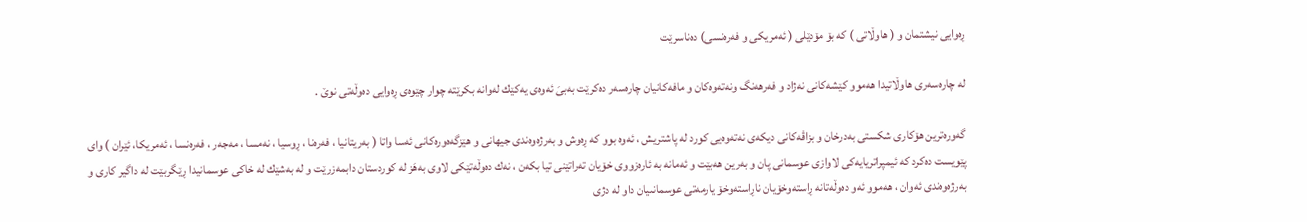ڕه‌وایی نیشتمان و ( هاوڵاتى ) كه‌ بۆ مۆدێلى ( ئه‌مریكى و فه‌ره‌نسى) ده‌ناسرێت

له‌ چاره‌سه‌رى هاوڵاتیدا هه‌موو كێشه‌كانى نه‌ژاد و فه‌رهه‌نگ ونه‌ته‌وه‌كان و مافه‌كانیان چاره‌سه‌ر ده‌كرێت به‌بىَ ئه‌وه‌ى یه‌كێك له‌وانه‌ بكرێته‌ چوار چێوه‌ى ڕه‌وایی ده‌وڵه‌تى نوێ .

گه‌وره‌ترین هۆكارى شكستى به‌درخان و بزاڤه‌كانى دیكه‌ى نه‌ته‌وه‌یی كورد له‌ پاشتریش ، ئه‌وه‌ بوو كه‌ ڕه‌وش و به‌رژه‌وه‌ندى جیهانى و هێزگه‌ه‌وره‌كانى ئه‌سا واتا ( به‌ریتانیا ، فه‌ره‌نا ، ڕوسیا ، نه‌مسا ، مه‌جه‌ر ، فه‌ره‌نسا ، ئه‌مریكا، ئێران ) واى پێویست ده‌كرد كه‌ ئیمپراتریایه‌كى لاوازى عوسمانى پان و به‌رین هه‌بێت و ئه‌مانه‌ به‌ ئاره‌زووى خۆیان ته‌راتێنى تیا بكه‌ن ، نه‌ك ده‌وڵه‌تێكى لاوى به‌هَز له‌ كوردستان دابمه‌زرێت و له‌ به‌شێك له‌ خاكى عوسمانیدا ڕێگربێت له‌ داگیر كارى و به‌رژه‌وه‌ندى ئه‌وان ، هه‌موو ئه‌و ده‌وڵه‌تانه‌ ڕاسته‌وخۆیان ناڕاسته‌وخۆ یارمه‌تى عوسمانىیان داو له‌ دژى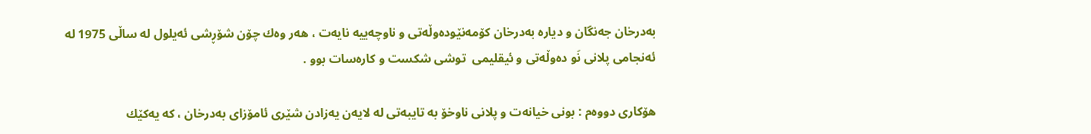به‌درخان جه‌نگان و دیاره‌ به‌درخان كۆمه‌نێوده‌وڵه‌تى و ناوچه‌ییه‌ نایه‌ت ، هه‌ر وه‌ك چۆن شۆڕشى ئه‌یلول له‌ ساڵى 1975 له‌ ئه‌نجامى پلانى نَو ده‌وڵه‌تى و ئیقلیمى  توشى شكست و كاره‌سات بوو .

هۆكارى دووه‌م : بونى خیانه‌ت و پلانى ناوخۆ به‌ تایبه‌تى له‌ لایه‌ن یه‌زادن شێرى ئامۆزاى به‌درخان ، كه‌ یه‌كێك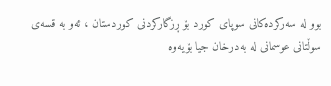بوو له‌ سه‌ركرده‌كانى سوپاى كورد بۆ ڕزگاركردنى كوردستان ، ئه‌و به‌ قسه‌ى سوڵتانى عوسمانى له‌ به‌درخان جیا بۆیه‌وه‌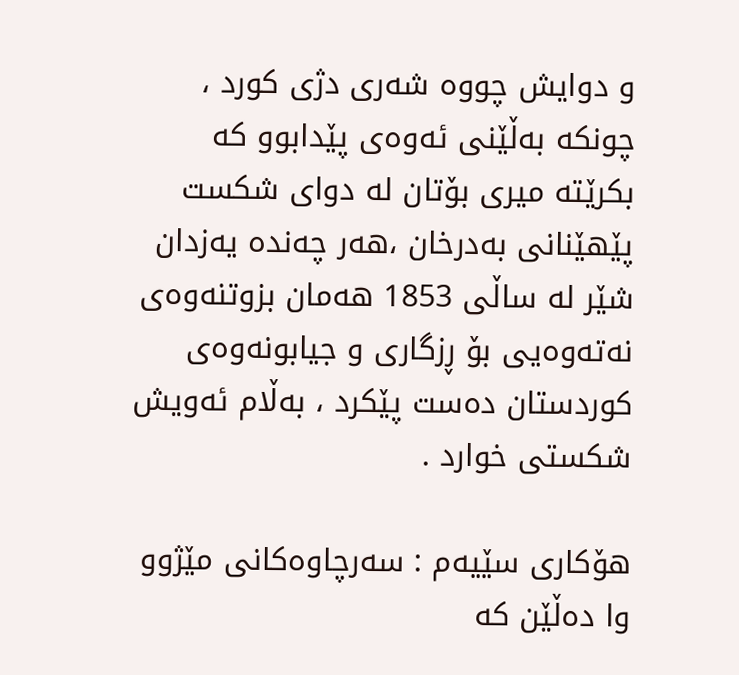و دوایش چووه‌ شه‌رى دژى كورد ، چونكه‌ به‌ڵێنى ئه‌وه‌ی پێدابوو كه‌ بكرێته‌ میرى بۆتان له‌ دواى شكست پێهێنانى به‌درخان ،هه‌ر چه‌نده‌ یه‌زدان شێر له‌ ساڵى 1853 هه‌مان بزوتنه‌وه‌ى نه‌ته‌وه‌یی بۆ ڕزگارى و جیابونه‌وه‌ى كوردستان ده‌ست پێكرد ، به‌ڵام ئه‌ویش شكستى خوارد .

هۆكارى سێیه‌م : سه‌رچاوه‌كانى مێژوو وا ده‌ڵێن كه‌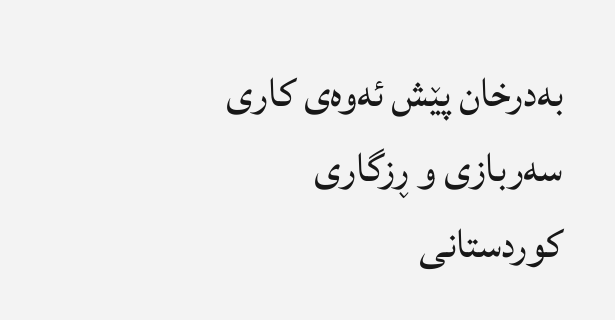به‌درخان پێش ئه‌وه‌ى كارى سه‌ربازى و ڕزگارى كوردستانى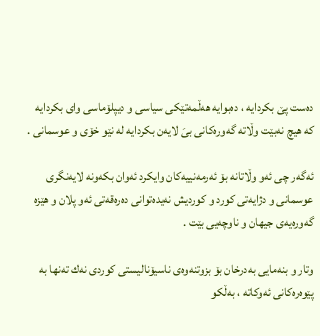ده‌ست پێ بكردایه‌ ، ده‌بوایه‌ هه‌ڵمه‌تێكى سیاسى و دیپلۆماسى واى بكردایه‌ كه‌ هیچ نه‌بێت وڵاته‌ گه‌وره‌كانى بىَ لایه‌ن بكردایه‌ له‌ نێو خۆى و عوسمانى .

ئه‌گه‌ر چى ئه‌و وڵاتانه‌ بۆ ئه‌رمه‌نییه‌كان وایكرد ئه‌وان بكه‌ونه‌ لایه‌نگرى عوسمانى و دژایه‌تى كورد و كوردیش نه‌یده‌توانى ده‌ره‌قه‌تى ئه‌و پلان و هێزه‌ گه‌وره‌یه‌ى جیهان و ناوچه‌یی بێت .

وتار و بنه‌مایی به‌درخان بۆ بزوتنه‌وه‌ى ناسیۆنالیستى كوردى نه‌ك ته‌نها به‌ پێوه‌ره‌كانى ئه‌وكاته‌ ، به‌ڵكو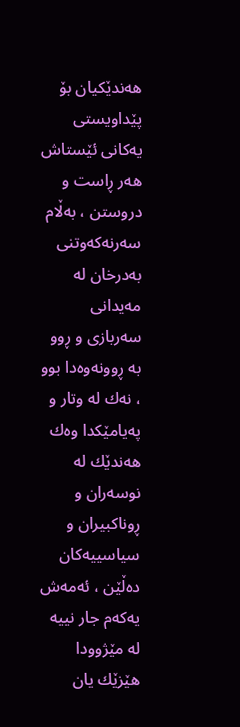هه‌ندێكیان بۆ پێداویستى یه‌كانى ئێستاش هه‌ر ڕاست و دروستن ، به‌ڵام سه‌رنه‌كه‌وتنى به‌درخان له‌ مه‌یدانى سه‌ربازى و ڕوو به‌ ڕوونه‌وه‌دا بوو ، نه‌ك له‌ وتار و په‌یامێكدا وه‌ك هه‌ندێك له‌ نوسه‌ران و ڕوناكبیران و سیاسییه‌كان ده‌ڵێن ، ئه‌مه‌ش یه‌كه‌م جار نییه‌ له‌ مێژوودا هێزێك یان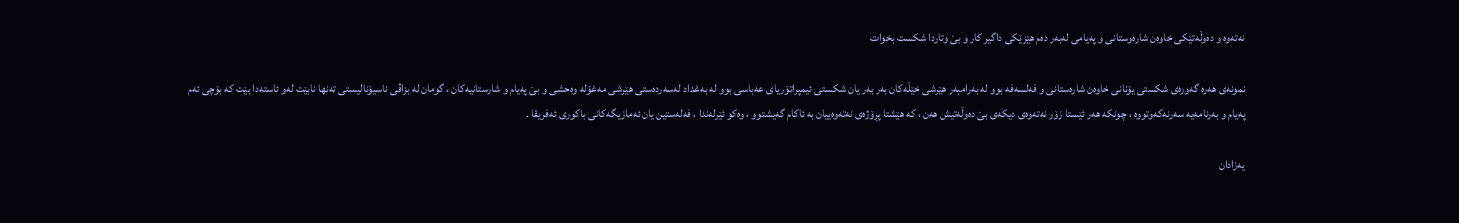نه‌ته‌وه‌ و ده‌وڵه‌تێكى خاوه‌ن شاره‌وستانی و په‌یامى له‌به‌ر ده‌م هێزێكى داگیر كار و بىَ وتاردا شكست بخوات

نمونه‌ى هه‌ره‌ گه‌وره‌ى شكستى یۆنانى خاوه‌ن شاره‌ستانی و فه‌لسه‌فه‌ بوو له‌ به‌رامبه‌ر هێرشى خێڵه‌كان به‌ر به‌ر یان شكستى ئیمپراتۆریاى عه‌باسى بوو له‌ به‌غداد له‌سه‌رده‌ستى هێرشى مه‌غۆله‌ وه‌حشى و بىَ په‌یام و شارستانیه‌كان ، گومان له‌ بزاڤى ناسیۆنالیستى ته‌نها نابێت له‌و ئاسته‌دا بێت كه‌ بۆچى ئه‌م په‌یام و به‌رنامه‌یه‌ سه‌رنه‌كه‌وتووه‌ ، چونكه‌ هه‌ر ئێستا زۆر نه‌ته‌وه‌ى دیكه‌ى بىَ ده‌وڵه‌تیش هه‌ن ، كه‌ هێشتا پڕۆژه‌ى نه‌ته‌وه‌ییان به‌ ئاكام گه‌یشتوو ، وه‌كو ئێرله‌ندا ، فه‌له‌ستین یان ئه‌مازیگه‌كانى باكورى ئه‌فریقا .

یه‌زادان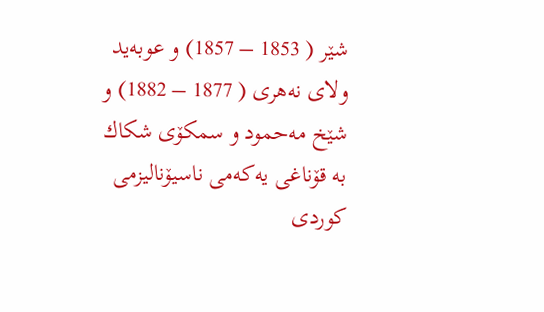شێر ( 1853 – 1857) و عوبه‌ید ولاى نه‌هرى ( 1877 – 1882) و شێخ مه‌حمود و سمكۆى شكاك به‌ قۆناغى یه‌كه‌مى ناسیۆنالیزمى كوردى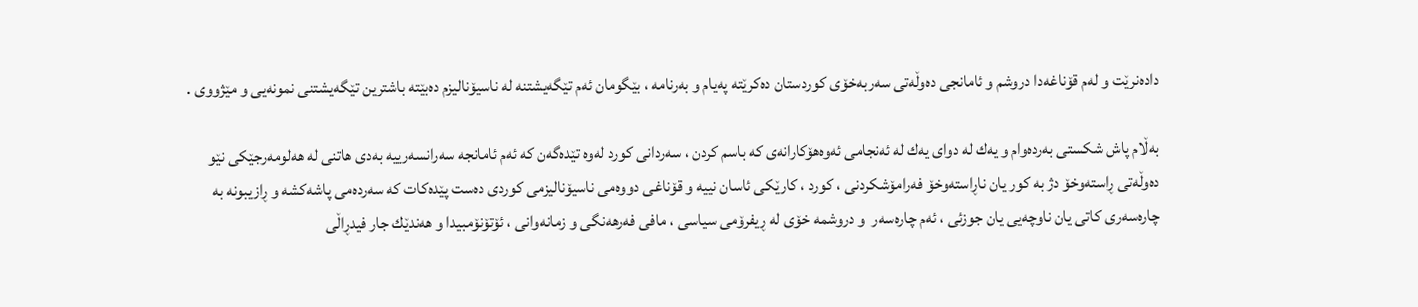داده‌نرێت و له‌م قۆناغه‌دا دروشم و ئامانجى ده‌وڵه‌تى سه‌ربه‌خۆى كوردستان ده‌كرێته‌ په‌یام و به‌رنامه‌ ، بێگومان ئه‌م تێگه‌یشتنه‌ له‌ ناسیۆنالیزم ده‌بێته‌ باشترین تێگه‌یشتنى نمونه‌یی و مێژووى .

به‌ڵام پاش شكستى به‌رده‌وام و یه‌ك له‌ دواى یه‌ك له‌ ئه‌نجامى ئه‌وه‌هۆكارانه‌ى كه‌ باسم كردن ، سه‌ردانى كورد له‌وه‌ تێده‌گه‌ن كه‌ ئه‌م ئامانجه‌ سه‌رانسه‌رییه‌ به‌دى هاتنى له‌ هه‌لومه‌رجێكى نێو ده‌وڵه‌تى ڕاسته‌وخۆ دژ به‌ كور یان ناڕاسته‌وخۆ فه‌رامۆشكردنى ، كورد ، كارێكى ئاسان نییه‌ و قۆناغى دووه‌مى ناسیۆنالیزمى كوردى ده‌ست پێده‌كات كه‌ سه‌رده‌مى پاشه‌كشه‌ و ڕازیبونه‌ به‌ چاره‌سه‌رى كاتى یان ناوچه‌یی یان جوزئى ، ئه‌م چاره‌سه‌ر  و دروشمه‌ خۆى له‌ ڕیفرۆمى سیاسى ، مافى فه‌رهه‌نگى و زمانه‌وانى ، ئۆتۆنۆمبیدا و هه‌ندێك جار فیدڕاڵى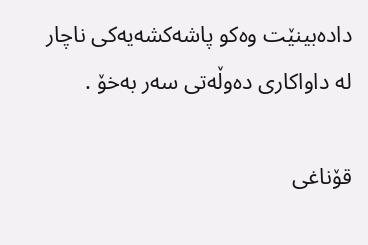داده‌بینێت وه‌كو پاشه‌كشه‌یه‌كى ناچار له‌ داواكارى ده‌وڵه‌تى سه‌ر به‌خۆ .

قۆناغى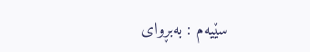سێیه‌م : به‌بڕواى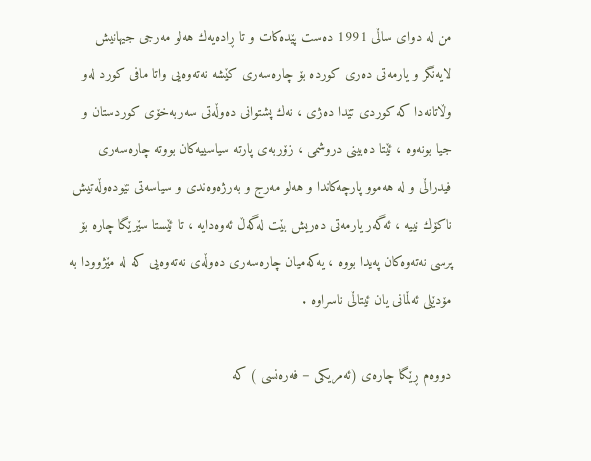من له‌ دواى ساڵى 1991 ده‌ست پێده‌كات و تا ڕاده‌یه‌ك هه‌لو مه‌رجى جیهانیش لایه‌نگر و یارمه‌تى ده‌رى كورده‌ بۆ چاره‌سه‌رى كێشه‌ نه‌ته‌وه‌یی واتا مافى كورد له‌و وڵاتانه‌دا كه‌ كوردى تێدا ده‌ژى ، نه‌ك پشتوانى ده‌وڵه‌تى سه‌ربه‌خۆى كوردستان و جیا بونه‌وه‌ ، ئێتا ده‌بینى دروشمى ، زۆربه‌ى پارته‌ سیاسییه‌كان بووته‌ چاره‌سه‌رى فیدراڵى و له‌ هه‌موو پارچه‌كاندا و هه‌لو مه‌رج و به‌رژه‌وه‌ندى و سیاسه‌تى نێوده‌وڵه‌تیش ناكۆك نییه‌ ، ئه‌گه‌ر یارمه‌تى ده‌ریش بێت له‌گه‌ڵ ئه‌وه‌دایه‌ ، تا ئێستا سێرێگا چاره‌ بۆ پرسى نه‌ته‌وه‌كان په‌یدا بووه‌ ، یه‌كه‌میان چاره‌سه‌رى ده‌وڵه‌ى نه‌ته‌وه‌یی كه‌ له‌ مێژوودا به‌ مۆدێلى ئه‌ڵمانى یان ئیتاڵى ناسراوه‌ .

دووه‌م ڕێگا چاره‌ى (ئه‌مریكى – فه‌ره‌نسى ) كه‌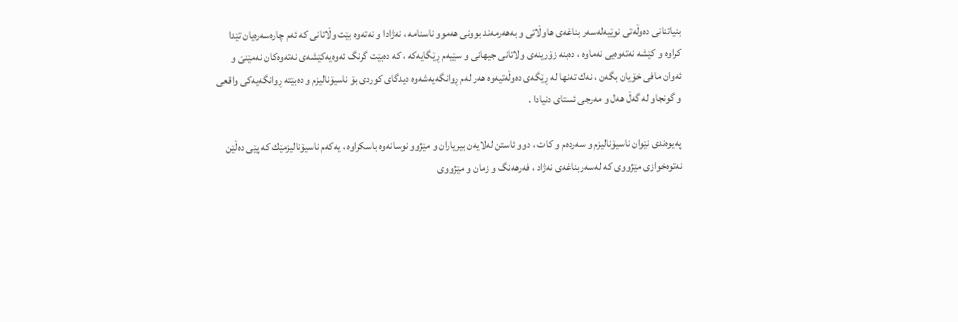بنیاتنانى ده‌وڵه‌تى نوێیه‌له‌سه‌ر بناغه‌ى هاوڵاتى و به‌هه‌رمه‌ند بوونى هه‌موو ناسنامه‌ ، نه‌ژادا و نه‌ته‌وه‌ بێت وڵاتانى كه‌ ئه‌م چاره‌سه‌ره‌یان تێدا كراوه‌ و كێشه‌ نه‌ته‌وه‌یی نه‌ماوه‌ ، ده‌بنه‌ زۆرینه‌ى ولاتانى جیهانى و سێیه‌م ڕێگایه‌كه‌ ، كه‌ ده‌بێت گرنگ ئه‌وه‌یه‌كێشه‌ى نه‌ته‌وه‌كان نه‌مێنێ و ئه‌وان مافى خۆیان بگه‌ن ، نه‌ك ته‌نها له‌ ڕێگه‌ى ده‌وڵه‌تیه‌وه‌ هه‌ر له‌م ڕوانگه‌یه‌شه‌وه‌ دیدگاى كوردى بۆ ناسیۆنالیزم و ده‌بێته‌ ڕوانگه‌یه‌كى واقعى و گونجاو له‌ گه‌ڵ هه‌ل و مه‌رجى ئستاى دنیادا .

په‌یوه‌ندى نێوان ناسیۆنالیزم و سه‌رده‌م و كات ، دوو ئاستن له‌لایه‌ن بیریاران و مێژوو نوسانه‌وه‌ باسكراوه‌ ، یه‌كه‌م ناسیۆنالیزمێك كه‌ پێى ده‌ڵێن نه‌توه‌خوازى مێژووى كه‌ له‌سه‌ربناغه‌ى نه‌ژاد ، فه‌رهه‌نگ و زمان و مێژووى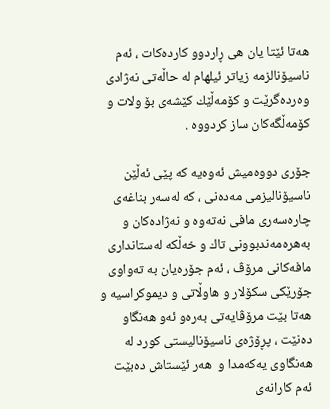هه‌تا ئێتا یان هی ڕاردوو كارده‌كات ، ئه‌م ناسیۆنالزمه‌ زیاتر ئیلهام له‌ حاڵه‌تى نه‌ژادى وه‌رده‌گرێت و كۆمه‌ڵێك كێشه‌ى بۆ ولات و كۆمه‌ڵگه‌كان ساز كردووه‌ .

جۆرى دووه‌میش ئه‌وه‌یه‌ كه‌ پێى ئه‌ڵێن ناسیۆنالیزمى مه‌ده‌نى ، كه‌ له‌سه‌ر بناغه‌ى چاره‌سه‌رى مافى نه‌ته‌وه‌ و نه‌ژاده‌كان و به‌هره‌مه‌ندبوونى تاك و خه‌ڵكه‌ له‌ستاندارى مافه‌كانى مرۆڤ ، ئه‌م جۆره‌یان به‌ ته‌واوى جۆرێكى سكۆلار و هاوڵاتى و دیموكراسیه‌ و هه‌تا بێت مرۆڤایه‌تى به‌ره‌و ئه‌و هه‌نگاو ده‌نێت ، پڕۆژه‌ى ناسیۆنالیستى كورد له‌ هه‌نگاوى یه‌كه‌مدا و  هه‌ر ئێستاش ده‌بێت ئه‌م كارانه‌ى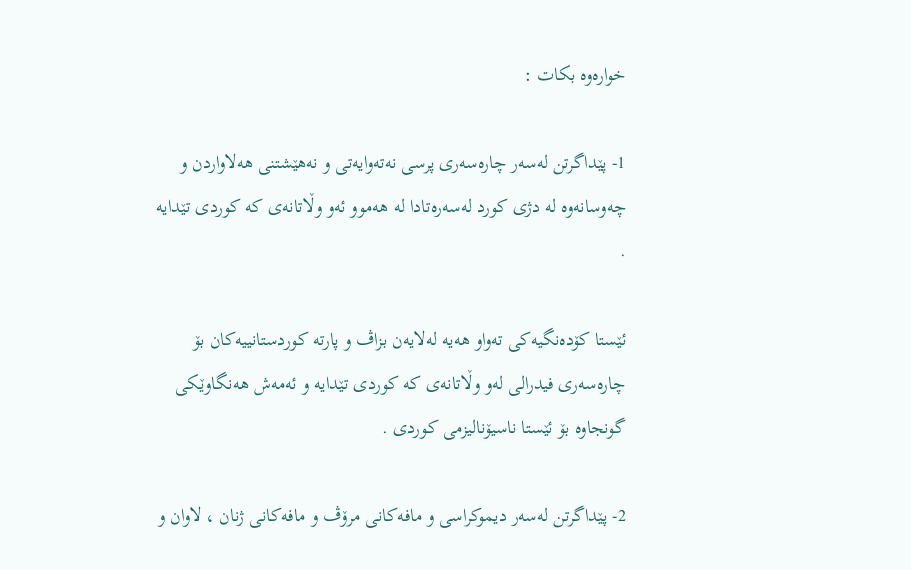خواره‌وه‌ بكات :

1- پێداگرتن له‌سه‌ر چاره‌سه‌رى پرسى نه‌ته‌وایه‌تى و نه‌هێشتنى هه‌لاواردن و چه‌وسانه‌وه‌ له‌ دژى كورد له‌سه‌ره‌تادا له‌ هه‌موو ئه‌و وڵاتانه‌ى كه‌ كوردى تێدایه‌ .

ئێستا كۆده‌نگیه‌كى ته‌واو هه‌یه‌ له‌لایه‌ن بزاڤ و پارته‌ كوردستانییه‌كان بۆ چاره‌سه‌رى فیدرالى له‌و وڵاتانه‌ى كه‌ كوردى تێدایه‌ و ئه‌مه‌ش هه‌نگاوێكى گونجاوه‌ بۆ ئێستا ناسیۆنالیزمى كوردى .

2- پێداگرتن له‌سه‌ر دیموكراسى و مافه‌كانى مرۆڤ و مافه‌كانى ژنان ، لاوان و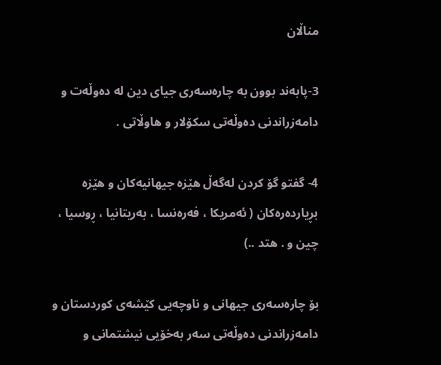مناڵان

3-پابه‌ند بوون به‌ چاره‌سه‌رى جیای دین له‌ ده‌وڵه‌ت و دامه‌زراندنى ده‌وڵه‌تى سكۆلار و هاوڵاتى .

4- گفتو گۆ كردن له‌گه‌ڵ هێزه‌ جیهانیه‌كان و هێزه‌ بڕیارده‌ره‌كان ( ئه‌مریكا ، فه‌ره‌نسا ، به‌ریتانیا ، ڕوسیا ، چین و . هتد ..)

بۆ چاره‌سه‌رى جیهانى و ناوچه‌یی كێشه‌ى كوردستان و دامه‌زراندنى ده‌وڵه‌تى سه‌ر به‌خۆیی نیشتمانى و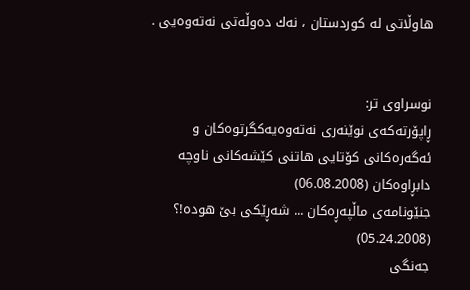هاوڵاتى له‌ كوردستان ، نه‌ك ده‌وڵه‌تى نه‌ته‌وه‌یی .


نوسراوی تر:
ڕاپۆرته‌که‌ی نوێنه‌ری نه‌ته‌وه‌یه‌کگرتوه‌کان و ئه‌گه‌ره‌کانی کۆتایی هاتنی کێشه‌کانی ناوچه‌ دابڕاوه‌کان (06.08.2008)
جنێونامه‌ی ماڵپه‌ڕه‌کان ... شه‌ڕێکی بێ هوده‌!؟ (05.24.2008)
جه‌نگی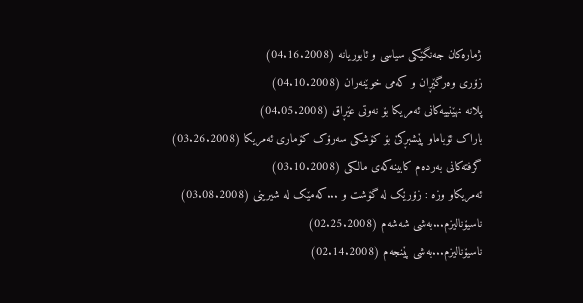ژماره‌کان جه‌نگێکی سیاسی و ئابوریانه‌ (04.16.2008)
زۆری وه‌رگێڕان و که‌می خوێنه‌ران (04.10.2008)
پلانه‌ نهێنییه‌کانی ئه‌مریکا بۆ نه‌وتی عێڕاق (04.05.2008)
باراک ئۆباماو پێشبڕکێ بۆ کۆشکی سه‌رۆک کۆماری ئه‌مریکا (03.26.2008)
گرفته‌کانی به‌رده‌م کابینه‌که‌ی مالکی (03.10.2008)
ئه‌مریکاو وزه‌ : زۆرێک له‌ گۆشت و ...که‌مێک له‌ شیرینی (03.08.2008)
ناسیۆنالیزم...به‌شی شه‌شه‌م (02.25.2008)
ناسیۆنالیزم...به‌شی پێنجه‌م (02.14.2008)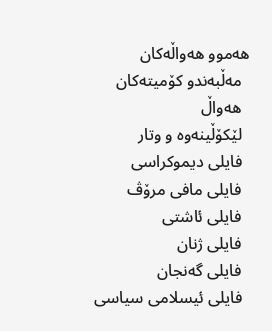هه‌موو هه‌واڵه‌کان
  مه‌ڵبه‌ندو کۆمیته‌کان
  هه‌واڵ
  لێکۆڵینه‌وه‌ و وتار
  فایلی دیموکراسی
  فایلی مافی مرۆڤ
  فایلی ئاشتی
  فایلی ژنان
  فایلی گه‌نجان
  فایلی ئیسلامی سیاسی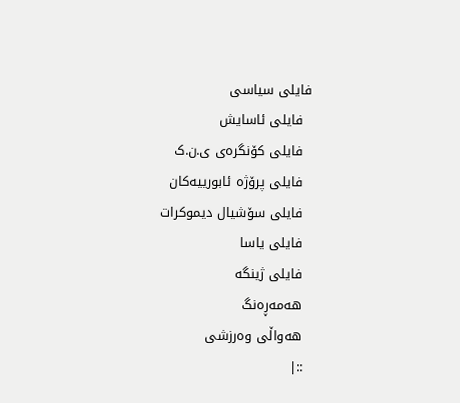فایلی‌‌ سیاسی
  فایلی ئاسایش
  فایلی کۆنگره‌ی ی.ن.ک
  فایلی پرۆژه‌ ئابورییه‌کان
  فایلی سۆشیال دیموکرات
  فایلی یاسا
  فایلی ژینگه‌
  هه‌مه‌ڕه‌نگ
  هه‌واڵی وه‌رزشی
  ::|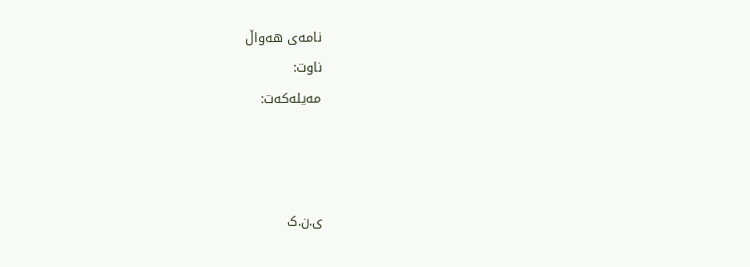نامه‌ی هه‌واڵ
ناوت:
مه‌یله‌که‌ت:



ی.ن.ک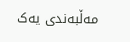مه‌ڵبه‌ندی یه‌ک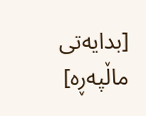[بدایه‌تی ماڵپه‌ڕه‌]